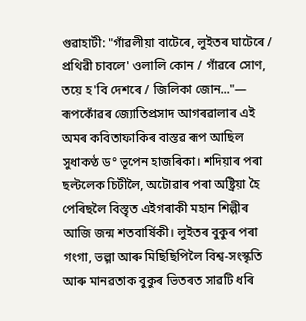গুৱাহাটী: "গাঁৱলীয়া বাটেৰে, লুইতৰ ঘাটেৰে / প্ৰথিৱী চাবলে' ওলালি কোন / গাঁৱৰে সোণ, তয়ে হ'বি দেশৰে / জিলিকা জোন..."— ৰূপকোঁৱৰ জ্যোতিপ্ৰসাদ আগৰৱালাৰ এই অমৰ কবিতাফাকিৰ বাস্তৱ ৰূপ আছিল সুধাকণ্ঠ ড° ভূপেন হাজৰিকা। শদিয়াৰ পৰা ছল্টলেক চিটীলৈ, অটোৱাৰ পৰা অষ্ট্ৰিয়া হৈ পেৰিছলৈ বিস্তৃত এইগৰাকী মহান শিল্পীৰ আজি জন্ম শতবাৰ্ষিকী। লুইতৰ বুকুৰ পৰা গংগা, ভল্গা আৰু মিছিছিপিলৈ বিশ্ব-সংস্কৃতি আৰু মানৱতাক বুকুৰ ভিতৰত সাৱটি ধৰি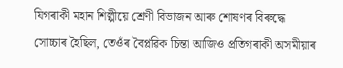যিগৰাকী মহান শিল্পীয়ে শ্ৰেণী বিভাজন আৰু শোষণৰ বিৰুদ্ধে সোচ্চাৰ হৈছিল, তেওঁৰ বৈপ্লৱিক চিন্তা আজিও প্ৰতিগৰাকী অসমীয়াৰ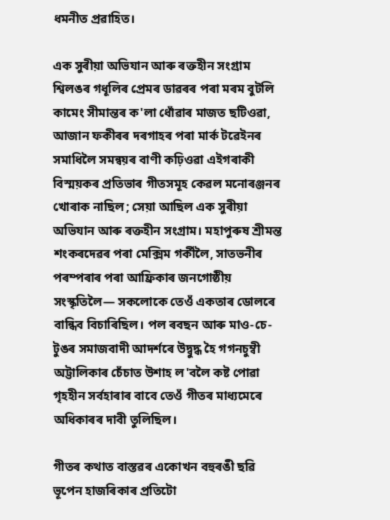ধমনীত প্ৰৱাহিত।

এক সুৰীয়া অভিযান আৰু ৰক্তহীন সংগ্ৰাম
শ্বিলঙৰ গধূলিৰ প্ৰেমৰ ডাৱৰৰ পৰা মৰম বুটলি কামেং সীমান্তৰ ক'লা ধোঁৱাৰ মাজত ছটিওৱা, আজান ফকীৰৰ দৰগাহৰ পৰা মাৰ্ক টৱেইনৰ সমাধিলৈ সমন্বয়ৰ বাণী কঢ়িওৱা এইগৰাকী বিস্ময়কৰ প্ৰতিভাৰ গীতসমূহ কেৱল মনোৰঞ্জনৰ খোৰাক নাছিল; সেয়া আছিল এক সুৰীয়া অভিযান আৰু ৰক্তহীন সংগ্ৰাম। মহাপুৰুষ শ্ৰীমন্ত শংকৰদেৱৰ পৰা মেক্সিম গৰ্কীলৈ, সাতভনীৰ পৰম্পৰাৰ পৰা আফ্ৰিকাৰ জনগোষ্ঠীয় সংস্কৃতিলৈ— সকলোকে তেওঁ একতাৰ ডোলৰে বান্ধিব বিচাৰিছিল। পল ৰবছন আৰু মাও-চে-টুঙৰ সমাজবাদী আদৰ্শৰে উদ্বুদ্ধ হৈ গগনচুম্বী অট্টালিকাৰ চেঁচাত উশাহ ল'বলৈ কষ্ট পোৱা গৃহহীন সৰ্বহাৰাৰ বাবে তেওঁ গীতৰ মাধ্যমেৰে অধিকাৰৰ দাবী তুলিছিল।

গীতৰ কথাত বাস্তৱৰ একোখন বহুৰঙী ছৱি
ভূপেন হাজৰিকাৰ প্ৰতিটো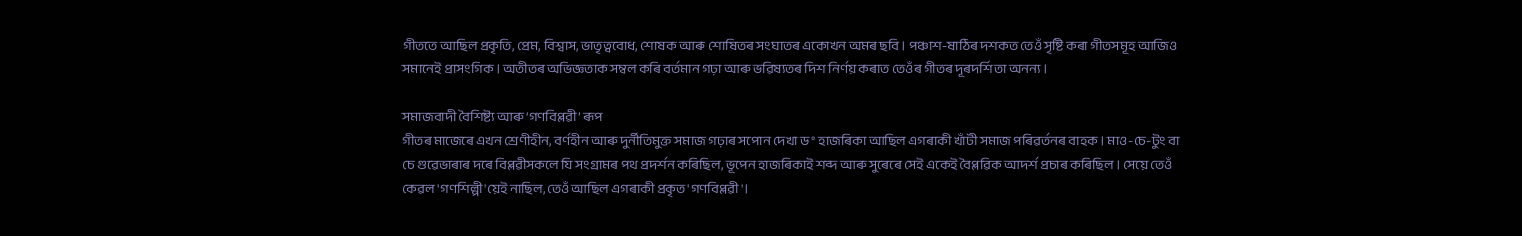গীততে আছিল প্ৰকৃতি, প্ৰেম, বিশ্বাস, ভাতৃত্ববোধ, শোষক আৰু শোষিতৰ সংঘাতৰ একোখন অমৰ ছবি। পঞ্চাশ-ষাঠিৰ দশকত তেওঁ সৃষ্টি কৰা গীতসমূহ আজিও সমানেই প্ৰাসংগিক। অতীতৰ অভিজ্ঞতাক সম্বল কৰি বৰ্তমান গঢ়া আৰু ভৱিষ্যতৰ দিশ নিৰ্ণয় কৰাত তেওঁৰ গীতৰ দূৰদৰ্শিতা অনন্য।

সমাজবাদী বৈশিষ্ট্য আৰু ‘গণবিপ্লৱী’ ৰূপ
গীতৰ মাজেৰে এখন শ্ৰেণীহীন, বৰ্ণহীন আৰু দুৰ্নীতিমুক্ত সমাজ গঢ়াৰ সপোন দেখা ড° হাজৰিকা আছিল এগৰাকী খাঁটী সমাজ পৰিৱৰ্তনৰ বাহক। মাও-চে-টুং বা চে গুৱেভাৰাৰ দৰে বিপ্লৱীসকলে যি সংগ্ৰামৰ পথ প্ৰদৰ্শন কৰিছিল, ভূপেন হাজৰিকাই শব্দ আৰু সুৰেৰে সেই একেই বৈপ্লৱিক আদৰ্শ প্ৰচাৰ কৰিছিল। সেয়ে তেওঁ কেৱল 'গণশিল্পী'য়েই নাছিল, তেওঁ আছিল এগৰাকী প্ৰকৃত 'গণবিপ্লৱী'।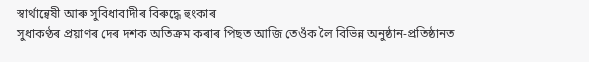স্বাৰ্থান্বেষী আৰু সুবিধাবাদীৰ বিৰুদ্ধে হুংকাৰ
সুধাকণ্ঠৰ প্ৰয়াণৰ দেৰ দশক অতিক্ৰম কৰাৰ পিছত আজি তেওঁক লৈ বিভিন্ন অনুষ্ঠান-প্ৰতিষ্ঠানত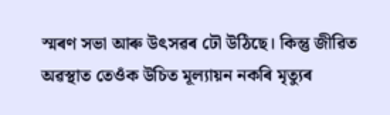স্মৰণ সভা আৰু উৎসৱৰ ঢৌ উঠিছে। কিন্তু জীৱিত অৱস্থাত তেওঁক উচিত মূল্যায়ন নকৰি মৃত্যুৰ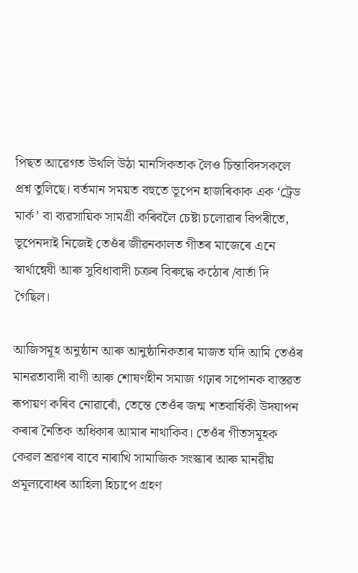পিছত আৱেগত উথলি উঠা মানসিকতাক লৈও চিন্তাবিদসকলে প্ৰশ্ন তুলিছে। বৰ্তমান সময়ত বহুতে ভূপেন হাজৰিকাক এক ‘ট্ৰেড মাৰ্ক’ বা ব্যৱসায়িক সামগ্ৰী কৰিবলৈ চেষ্টা চলোৱাৰ বিপৰীতে, ভূপেনদাই নিজেই তেওঁৰ জীৱনকালত গীতৰ মাজেৰে এনে স্বাৰ্থান্বেষী আৰু সুবিধাবাদী চক্ৰৰ বিৰুদ্ধে কঠোৰ /বাৰ্তা দি গৈছিল।

আজিসমূহ অনুষ্ঠান আৰু আনুষ্ঠানিকতাৰ মাজত যদি আমি তেওঁৰ মানৱতাবাদী বাণী আৰু শোষণহীন সমাজ গঢ়াৰ সপোনক বাস্তৱত ৰূপায়ণ কৰিব নোৱাৰোঁ, তেন্তে তেওঁৰ জন্ম শতবাৰ্ষিকী উদযাপন কৰাৰ নৈতিক অধিকাৰ আমাৰ নাথাকিব। তেওঁৰ গীতসমূহক কেৱল শ্ৰৱণৰ বাবে নাৰাখি সামাজিক সংস্কাৰ আৰু মানৱীয় প্ৰমূল্যবোধৰ আহিলা হিচাপে গ্ৰহণ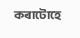কৰাটোহে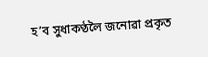হ’ব সুধাকণ্ঠলৈ জনোৱা প্ৰকৃত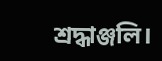শ্ৰদ্ধাঞ্জলি।